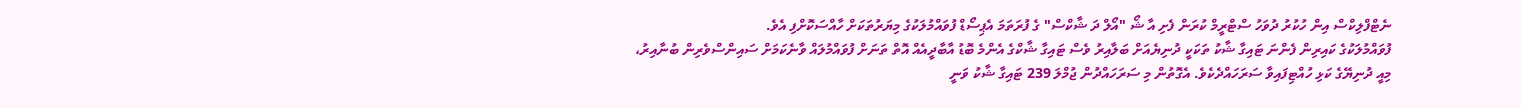ނެޓްފްލިކްސް އިން ހުކުރު ދުވަހު ސްޓްރީމް ކުރަން ފެށި އާ ޝޯ "އޯލް ދަ ޝާކްސް" ގެ ފުރަތަމަ އެޕިސޯޑް ފުވައްމުލަކުގެ މިޔަރުތަކަށް ހާއްސަކޮށްފި އެވެ.
ފުވައްމުލަކުގެ ކައިރިން ފެންނަ ޓައިގާ ޝާކު ތަކަކީ ދުނިޔެއަށް ބަލާއިރު ވެސް ޓައިގާ ޝާކްގެ އެންމެ ބޮޑު އާބާދީއެއް އޮތް ތަނަށް ފުވައްމުލައް ވާނެކަމަށް ސައިންސްވެރިން ބުނާއިރު، މިއީ ދުނިޔޭގެ ކަޅި ހުއްޓިފައިވާ ސަރަހައްދެކެވެ. އެގޮތުން މި ސަރަހައްދުން ޖުމްލަ 239 ޓައިގާ ޝާކު ވަނީ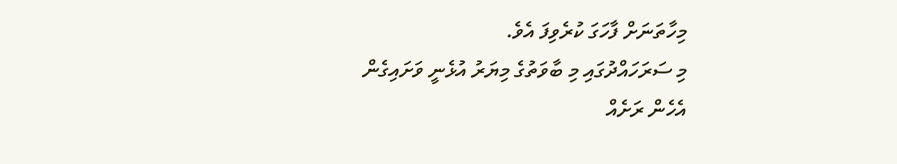މިހާތަނަށް ފާހަގަ ކުރެވިފަ އެވެ.
މި ސަރަހައްދުގައި މި ބާވަތުގެ މިޔަރު އުޅެނީ ވަށައިގެން އެހެން ރަށެއް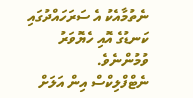ނެތުމާއެކު އެ ސަރަހައްދުގައި ކަނޑުގެ އޮއި ހެޔޮވަރު ވުމުންނެވެ.
ނެޓްފްލިކްސް އިން އަލަށް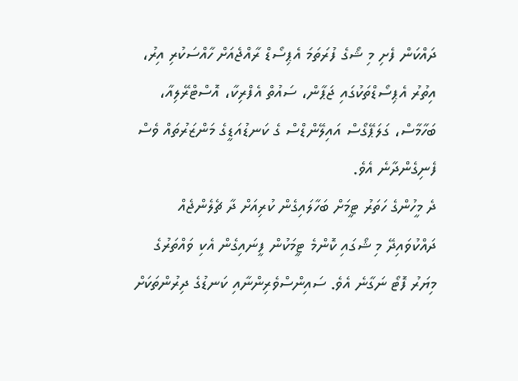ދައްކަން ފެށި މި ޝޯގެ ފުރަތަމަ އެޕިސޯޑް ރާއްޖެއަށް ހާއްސަކުރި އިރު، އިތުރު އެޕިސޯޑްތަކުގައި ޖަޕާން، ސައުތް އެފްރިކާ، އޮސްޓްރޭލިއާ، ބަހާމާސް، ގަލަޕޭގޯސް އައިލޭންޑްސް ގެ ކަނޑުއަޑީގެ މަންޒަރުތައް ވެސް ފެނިގެންދާނެ އެވެ.
ދެ މީހުންގެ ހަތަރު ޓީމަށް ބަހާލައިގެން ކުރިއަށް ދާ ޗެލެންޖެއް ދައްކުވައިދޭ މި ޝޯގައި ކޮންމެ ޓީމަކުން ފީނައިގެން އެކި ވައްތަރުގެ މިޔަރު ފޮޓޯ ނަގާނެ އެވެ. ސައިންސްވެރިންނާއި ކަނޑުގެ ދިރުންތަކަށް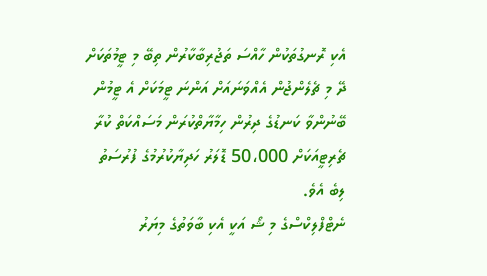އެކި ރޮނގުތަކުން ހާއްސަ ތަޖުރިބާކާރުން ތިބޭ މި ޓީމުތަކަށް ދޭ މި ޗެލެންޖުން އެއްވަނައަށް އަންނަ ޓީމަކަށް އެ ޓީމުން ބޭނުންވާ ކަނޑުގެ ދިރުން ހިމާޔާތްކުރަން މަސައްކަތް ކުރާ ޗެރިޓީއަކަށް 50،000 ޑޮލަރު ހަދިޔާކުރުމުގެ ފުރުސަތު ލިބެ އެވެ.
ނެޓްފްލިކްސްގެ މި ޝޯ އަކީ އެކި ބާވަތުގެ މިޔަރު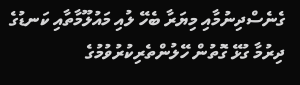ގެނެސްދިނުމާއި މިޔަރާ ބެހޭ ލުއި މައުލޫމާތާއި ކަނޑުގެ ދިރުމާ ގުޅޭ ގޮތުން ހޭލުންތެރިކުރުވުމުގެ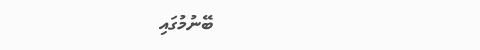ބޭނުމުގައި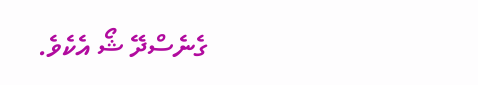ގެނެސްދޭ ޝޯ އެކެވެ.